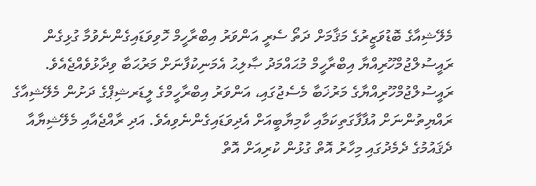މެލޭޝިއާގެ ބޮޑުވަޒީރުގެ މަޤާމަށް ދަތޯ ސެރީ އަންވަރު އިބްރާހީމް ހޮވިވަޑައިގެންނެވުމާ ގުޅިގެން ރައީސުލްޖުމްހޫރިއްޔާ އިބްރާހީމް މުޙައްމަދު ޞާލިޙު އެމަނިކުފާނަށް މަރުޙަބާ ވިދާޅުވެއްޖެއެވެ.
ރައީސުލްޖުމްހޫރިއްޔާގެ މަރުޚަބާ މެސެޖުގައި، އަންވަރު އިބްރާހީމްގެ ލީޑަރޝިޕްގެ ދަށުން މެލޭޝިއާގެ ރައްޔިތުންނަށް އުފާފާގަތިކަމާއި ކާމިޔާބީއަށް އެދިވަޑައިގެންނެވިއެވެ. އަދި ރާއްޖެއާއި މެލޭޝިޔާއާ ދެޤައުމުގެ ދެމެދުގައި މިހާރު އޮތް ގުޅުން ކުރިއަށް އޮތް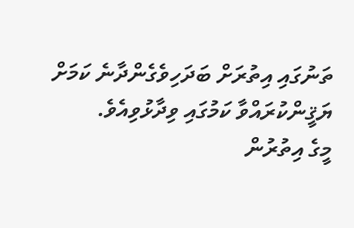ތަނުގައި އިތުރަށް ބަދަހިވެގެންދާނެ ކަމަށް ޔަޤީންކުރައްވާ ކަމުގައި ވިދާޅުވިއެވެ.
މީގެ އިތުރުން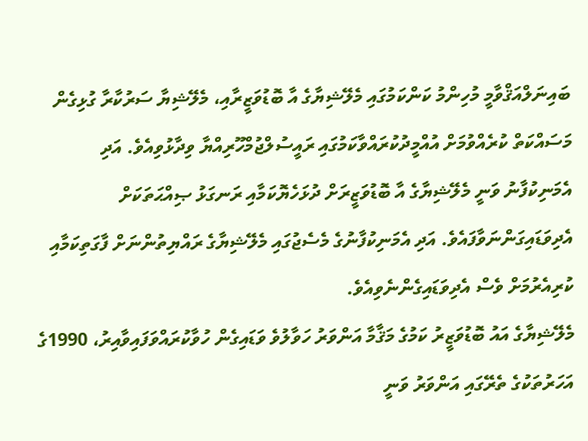ބައިނަލްއަޤްވާމީ މުހިންމު ކަންކަމުގައި މެލޭޝިޔާގެ އާ ބޮޑުވަޒީރާއި، މެލޭޝިޔާ ސަރުކާރާ ގުޅިގެން މަސައްކަތް ކުރެއްވުމަށް އުއްމީދުކުރައްވާކަމުގައި ރައީސުލްޖުމްހޫރިއްޔާ ވިދާޅުވިއެވެ. އަދި އެމަނިކުފާނު ވަނީ މެލޭޝިޔާގެ އާ ބޮޑުވަޒީރަށް ދުޅަހެޔޮކަމާއި ރަނގަޅު ޞިއްޙަތަކަށް އެދިވަޑައިގަންނަވާފައެވެ. އަދި އެމަނިކުފާނުގެ މެސެޖުގައި މެލޭޝިޔާގެ ރައްޔިތުންނަށް ފާގަތިކަމާއި ކުރިއެރުމަށް ވެސް އެދިވަޑައިގެންނެވިއެވެ.
މެލޭޝިޔާގެ އައު ބޮޑުވަޒީރު ކަމުގެ މަޤާމާ އަންވަރު ހަވާލުވެ ވަޑައިގެން ހުވާކުރައްވަފައިވާއިރު، 1990ގެ އަހަރުތަކުގެ ތެރޭގައި އަންވަރު ވަނީ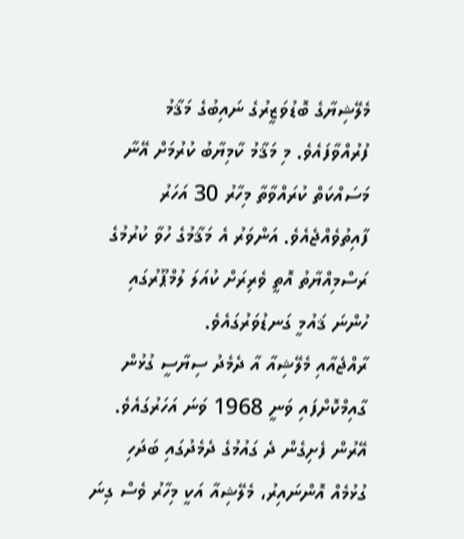މެލޭޝިޔާގެ ބޮޑުވަޒީރުގެ ނައިބުގެ މަޤާމު ފުރުއްވާފައެވެ. މި މަޤާމު ކާމިޔާބު ކުރުމަށް އޭނާ މަސައްކަތް ކުރައްވާތާ މިހާރު 30 އަހަރު ފާއިތުވެއްޖެއެވެ. އަންވަރު އެ މަޤާމުގެ ހުވާ ކުރުމުގެ ރަސްމިއްޔާތު އޮތީ ވެރިރަށް ކުއަލަ ލުމްޕޫރުގައި ހުންނަ ޤައުމީ ގަނޑުވަރުގައެވެ.
ރާއްޖެއާއި މެލޭޝިއާ އާ ދެމެދު ސިޔާސީ ގުޅުން ގާއިމްކޮށްފައި ވަނީ 1968 ވަނަ އަހަރުގައެވެ. އޭރުން ފެށިގެން ދެ ގައުމުގެ ދެމެދުގައި ބަދަހި ގުޅުމެއް އޮންނައިރު، މެލޭޝިއާ އަކީ މިހާރު ވެސް ގިނަ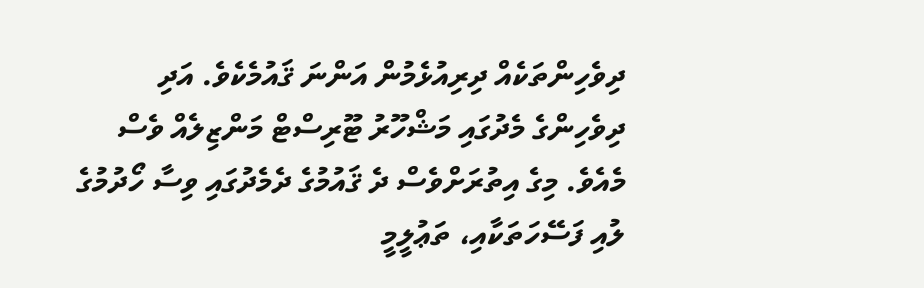ދިވެހިންތަކެއް ދިރިއުޅެމުން އަންނަ ޤައުމެކެވެ. އަދި ދިވެހިންގެ މެދުގައި މަޝްހޫރު ޓޫރިސްޓް މަންޒިލެއް ވެސް މެއެވެ. މިގެ އިތުރަށްވެސް ދެ ޤައުމުގެ ދެމެދުގައި ވިސާ ހޯދުމުގެ ލުއި ފަސޭހަތަކާއި، ތަޢުލީމީ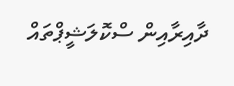ދާއިރާއިން ސްކޮލަޝީޕްތައް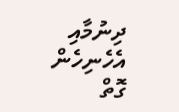ދިނުމާއި އެހެނިހެން ގޮތް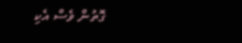ގޮތުން ވެސް އެކި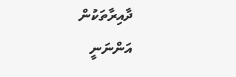ދާއިރާތަކުން އަންނަނީ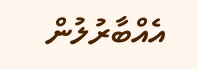އެއްބާރުލުން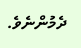ދެމުންނެވެ.